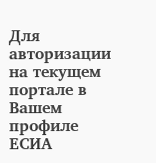Для авторизации на текущем портале в Вашем профиле ЕСИА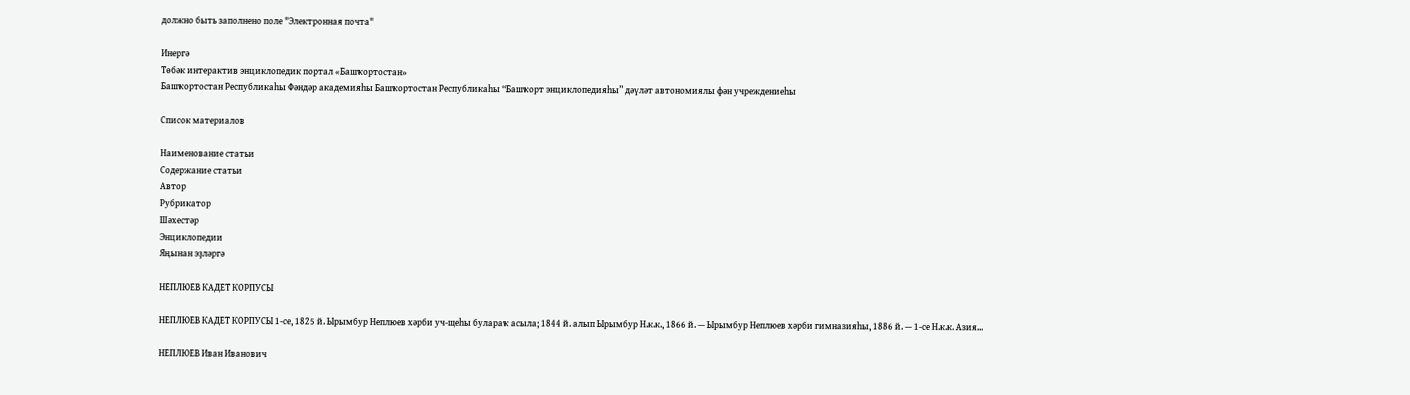должно быть заполнено поле "Электронная почта"

Инергə
Төбәк интерактив энциклопедик портал «Башҡортостан»
Башҡортостан Республикаһы Фәндәр академияһы Башҡортостан Республикаһы “Башҡорт энциклопедияһы” дәүләт автономиялы фән учреждениеһы

Список материалов

Наименование статьи
Содержание статьи
Автор
Рубрикатор
Шәхестәр
Энциклопедии
Яңынан эҙләргә

НЕПЛЮЕВ КАДЕТ КОРПУСЫ

НЕПЛЮЕВ КАДЕТ КОРПУСЫ 1‑се, 1825 й. Ырымбур Неплюев хәрби уч‑щеһы булараҡ асыла; 1844 й. алып Ырымбур Н.к.к., 1866 й. — Ырымбур Неплюев хәрби гимназияһы, 1886 й. — 1‑се Н.к.к. Азия...

НЕПЛЮЕВ Иван Иванович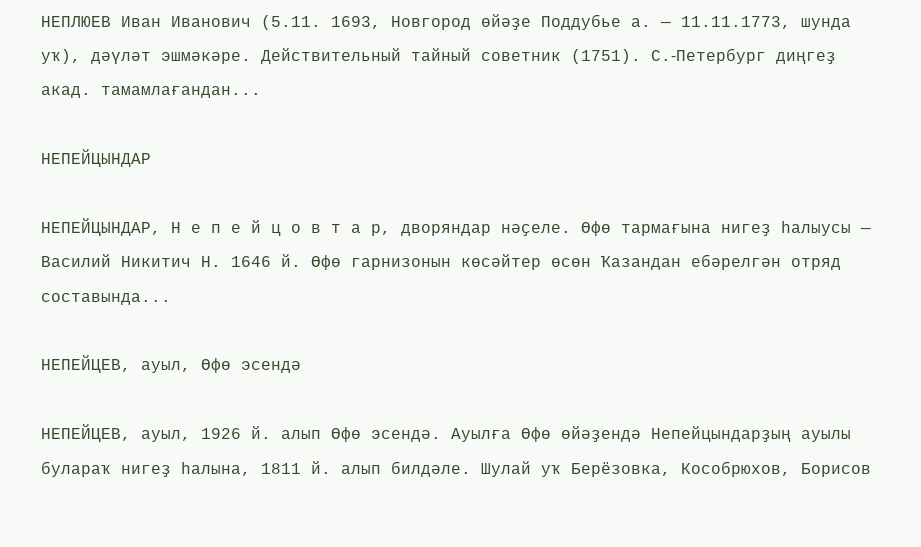НЕПЛЮЕВ Иван Иванович (5.11. 1693, Новгород өйәҙе Поддубье а. — 11.11.1773, шунда уҡ), дәүләт эшмәкәре. Действительный тайный советник (1751). С.‑Петербург диңгеҙ акад. тамамлағандан...

НЕПЕЙЦЫНДАР

НЕПЕЙЦЫНДАР, Н е п е й ц о в т а р, дворяндар нәҫеле. Өфө тармағына нигеҙ һалыусы — Василий Никитич Н. 1646 й. Өфө гарнизонын көсәйтер өсөн Ҡазандан ебәрелгән отряд составында...

НЕПЕЙЦЕВ, ауыл, Өфө эсендә

НЕПЕЙЦЕВ, ауыл, 1926 й. алып Өфө эсендә. Ауылға Өфө өйәҙендә Непейцындарҙың ауылы булараҡ нигеҙ һалына, 1811 й. алып билдәле. Шулай уҡ Берёзовка, Кособрюхов, Борисов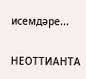исемдәре...

НЕОТТИАНТА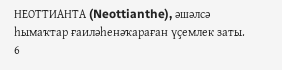НЕОТТИАНТА (Neottianthe), әшәлсә һымаҡтар ғаиләһенәҡараған үҫемлек заты. 6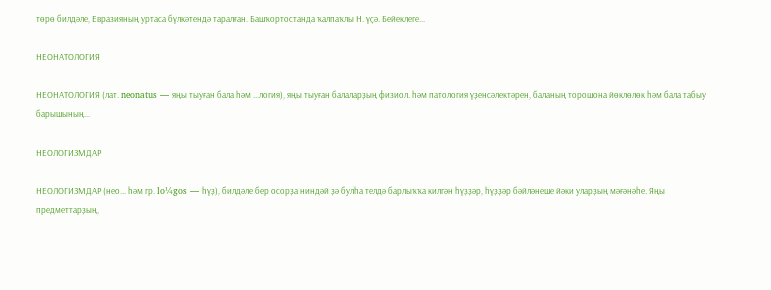төрө билдәле, Евразияның уртаса бүлкәтендә таралған. Башҡортостанда ҡалпаҡлы Н. үҫә. Бейеклеге...

НЕОНАТОЛОГИЯ

НЕОНАТОЛОГИЯ (лат. neonatus — яңы тыуған бала һәм ...логия), яңы тыуған балаларҙың физиол. һәм патология үҙенсәлектәрен, баланың торошона йөклөлөк һәм бала табыу барышының...

НЕОЛОГИЗМДАР

НЕОЛОГИЗМДАР (нео... һәм гр. lo¼gos — һүҙ), билдәле бер осорҙа ниндәй ҙә булһа телдә барлыҡҡа килгән һүҙҙәр, һүҙҙәр бәйләнеше йәки уларҙың мәғәнәһе. Яңы предметтарҙың,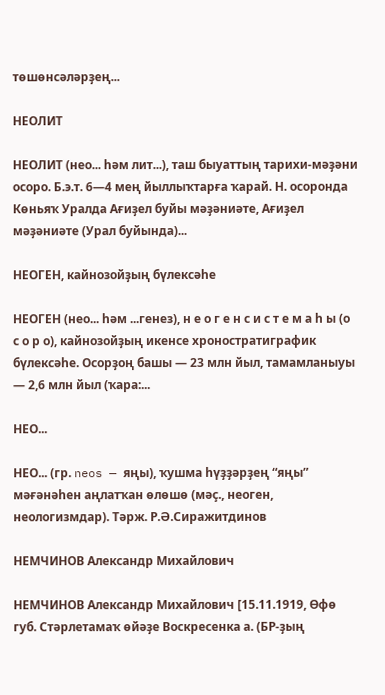төшөнсәләрҙең...

НЕОЛИТ

НЕОЛИТ (нео... һәм лит...), таш быуаттың тарихи‑мәҙәни осоро. Б.э.т. 6—4 мең йыллыҡтарға ҡарай. Н. осоронда Көньяҡ Уралда Ағиҙел буйы мәҙәниәте, Ағиҙел мәҙәниәте (Урал буйында)...

НЕОГЕН, кайнозойҙың бүлексәһе

НЕОГЕН (нео... һәм ...генез), н е о г е н с и с т е м а һ ы (о с о р о), кайнозойҙың икенсе хроностратиграфик бүлексәһе. Осорҙоң башы — 23 млн йыл, тамамланыуы — 2,6 млн йыл (ҡара:...

НЕО...

НЕО... (гр. neos — яңы), ҡушма һүҙҙәрҙең “яңы” мәғәнәһен аңлатҡан өлөшө (мәҫ., неоген, неологизмдар). Тәрж. Р.Ә.Сиражитдинов

НЕМЧИНОВ Александр Михайлович

НЕМЧИНОВ Александр Михайлович [15.11.1919, Өфө губ. Стәрлетамаҡ өйәҙе Воскресенка а. (БР‑ҙың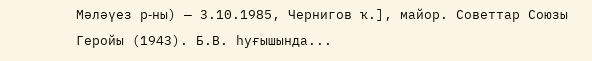Мәләүез р‑ны) — 3.10.1985, Чернигов ҡ.], майор. Советтар Союзы Геройы (1943). Б.В. һуғышында...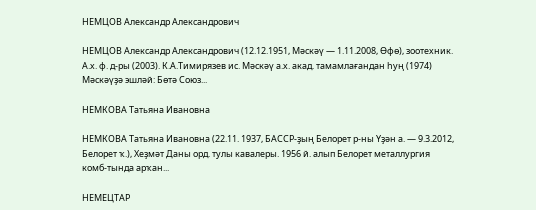НЕМЦОВ Александр Александрович

НЕМЦОВ Александр Александрович (12.12.1951, Мәскәү — 1.11.2008, Өфө), зоотехник. А.х. ф. д‑ры (2003). К.А.Тимирязев ис. Мәскәү а.х. акад. тамамлағандан һуң (1974) Мәскәүҙә эшләй: Бөтә Союз...

НЕМКОВА Татьяна Ивановна

НЕМКОВА Татьяна Ивановна (22.11. 1937, БАССР‑ҙың Белорет р‑ны Үҙән а. — 9.3.2012, Белорет ҡ.), Хеҙмәт Даны орд. тулы кавалеры. 1956 й. алып Белорет металлургия комб‑тында арҡан...

НЕМЕЦТАР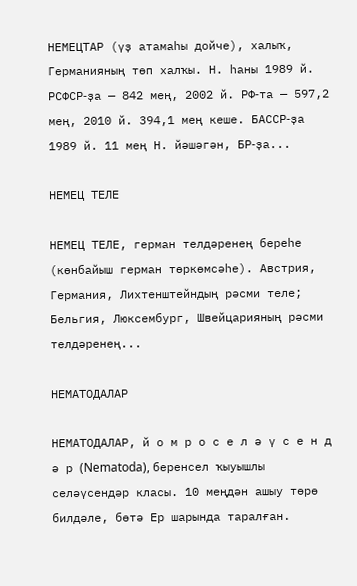НЕМЕЦТАР (үҙ атамаһы дойче), халыҡ, Германияның төп халҡы. Н. һаны 1989 й. РСФСР‑ҙа — 842 мең, 2002 й. РФ‑та — 597,2 мең, 2010 й. 394,1 мең кеше. БАССР‑ҙа 1989 й. 11 мең Н. йәшәгән, БР‑ҙа...

НЕМЕЦ ТЕЛЕ

НЕМЕЦ ТЕЛЕ, герман телдәренең береһе (көнбайыш герман төркөмсәһе). Австрия, Германия, Лихтенштейндың рәсми теле; Бельгия, Люксембург, Швейцарияның рәсми телдәренең...

НЕМАТОДАЛАР

НЕМАТОДАЛАР, й о м р о с е л ә ү с е н д ә р (Nematoda), беренсел ҡыуышлы селәүсендәр класы. 10 меңдән ашыу төрө билдәле, бөтә Ер шарында таралған.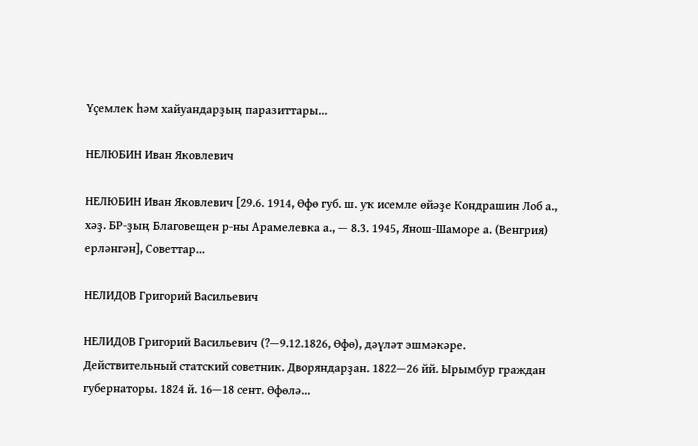Үҫемлек һәм хайуандарҙың паразиттары...

НЕЛЮБИН Иван Яковлевич

НЕЛЮБИН Иван Яковлевич [29.6. 1914, Өфө губ. ш. уҡ исемле өйәҙе Кондрашин Лоб а., хәҙ. БР‑ҙың Благовещен р‑ны Арамелевка а., — 8.3. 1945, Янош‑Шаморе а. (Венгрия) ерләнгән], Советтар...

НЕЛИДОВ Григорий Васильевич

НЕЛИДОВ Григорий Васильевич (?—9.12.1826, Өфө), дәүләт эшмәкәре. Действительный статский советник. Дворяндарҙан. 1822—26 йй. Ырымбур граждан губернаторы. 1824 й. 16—18 сент. Өфөлә...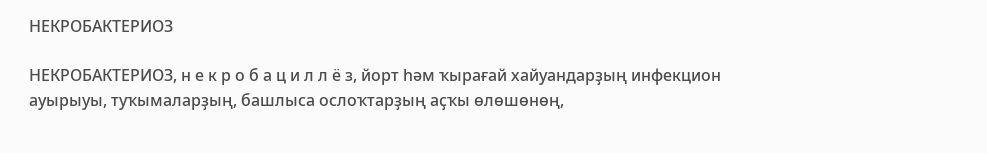НЕКРОБАКТЕРИОЗ

НЕКРОБАКТЕРИОЗ, н е к р о б а ц и л л ё з, йорт һәм ҡырағай хайуандарҙың инфекцион ауырыуы, туҡымаларҙың, башлыса ослоҡтарҙың аҫҡы өлөшөнөң,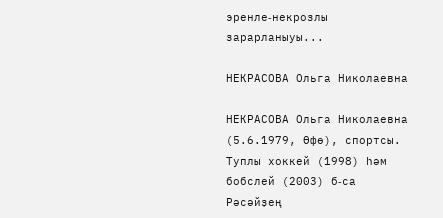эренле‑некрозлы зарарланыуы...

НЕКРАСОВА Ольга Николаевна

НЕКРАСОВА Ольга Николаевна (5.6.1979, Өфө), спортсы. Туплы хоккей (1998) һәм бобслей (2003) б‑са Рәсәйҙең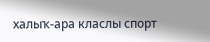халыҡ‑ара класлы спорт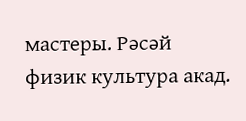мастеры. Рәсәй физик культура акад.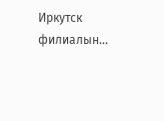Иркутск филиалын...